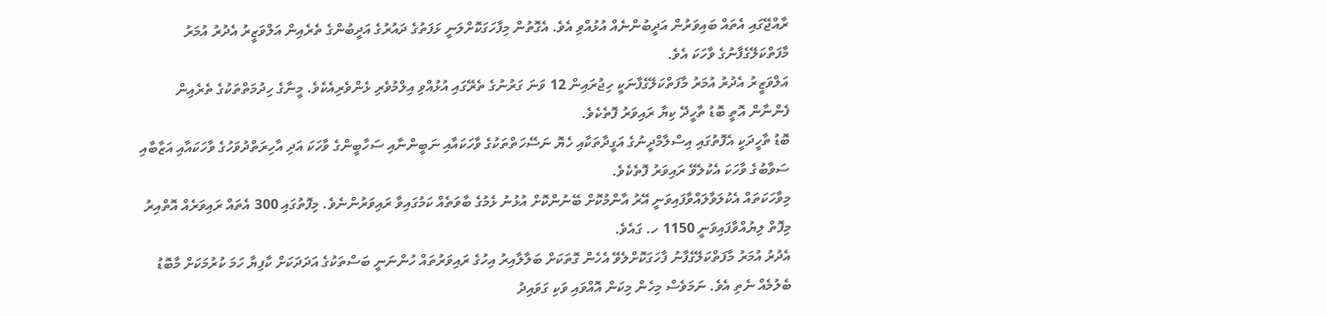ރާއްޖޭގައި އެތައް ބައިވަރުން އަދީބުންނެއް އުޅުއްވި އެވެ. އެގޮތުން މިފާހަގަކޮށްލަނީ ޅަފަތުގެ ދައުރުގެ އަދީބުންގެ ތެރެއިން އަލްވަޒީރު އެދުރު އުމަރު މާފަތްކަލޭގެފާނުގެ ވާހަކަ އެވެ.
އަލްވަޒީރު އެދުރު އުމަރު މާފަތްކަލޭގެފާނަކީ ހިޖުރައިން 12 ވަނަ ގަރުނުގެ ތެރޭގައި އުޅުއްވި އިލްމުވެރި ޅެންވެރިއެކެވެ. މީނާގެ ހިދުމަތްތަކުގެ ތެރެއިން ފެންނާން އޮތީ ބޮޑު ތާހީދޭ ކިޔާ ރައިވަރު ފޮތެކެވެ.
ބޮޑު ތާހީދަކީ އެފޮތުގައި އިސްލާމްދީނުގެ އަގީދާތަކާއި ހެޔޮ ނަސޭހަތްތަކުގެ ވާހަކައާއި ނަބީންނާއި ސަހާބީންގެ ވާހަކަ އަދި އާހިރަތްދުވަހުގެ ވާހަކައާއި އަޒާބާއި ސަވާބުގެ ވާހަކަ އެކުލެވޭ ރައިވަރު ފޮތެކެވެ.
މިވާހަކަތައް އެކުލަވާލައްވާފައިވަނީ އޭރު އާންމުކޮށް ބޭނުންކޮށް އުޅުނު ޅެމުގެ ބާވަތެއް ކަމުގައިވާ ރައިވަރުންނެވެ. މިފޮތުގައި 300 އެތައް ރައިވަރެއް އޮތްއިރު މިފޮތް ލިޔުއްވާފައިވަނީ 1150 ހ. ގައެވެ.
އެދުރު އުމަރު މާފަތްކަލޭގެފާނު ފާހަގަކޮށްލެވޭ އެހެން ގޮތަކަށް ބަލާލާއިރު އިހުގެ ރައިވަރުތައް ހުންނަނީ ބަސްތަކުގެ އަދަދަކަށް ކާފިޔާ ހަމަ ކުރުމަކަށް މާބޮޑު ބެލުމެއް ނެތި އެވެ. ނަމަވެސް މިހެން މިކަން އޮއްވައި ވަކި ގަވައިދު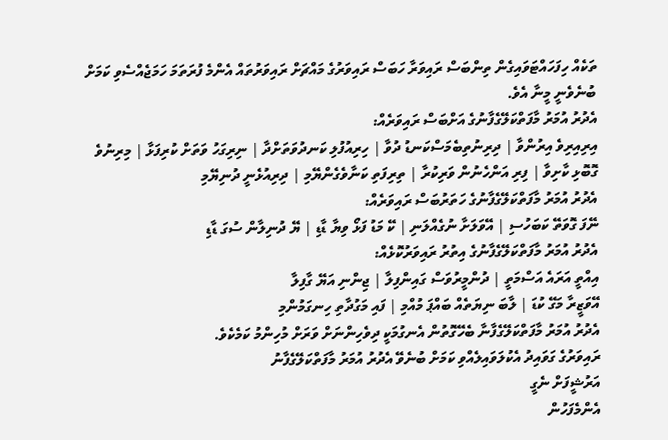ތަކެއް ހިފަހައްޓަވައިގެން ތިންބަސް ރައިވަރާ ހަބަސް ރައިވަރުގެ މައްޗަށް ރައިވަރުތައް އެންމެ ފުރަތަމަ ހަމަޖެއްސެވި ކަމަށް ބުނެވެނީ މީނާ އެވެ.
އެދުރު އުމަރު މާފަތްކަލޭގެފާނުގެ އަށްބަސް ރައިވަރެއް:
އިރިއިރިވެ އިރުންވާ | ދިރިނުތިބެމަސްކަނޑު ދުވާ | ހިރިއުފުލި ކަނދުވަތަށްދާ | ނިރިގަހު ވަތަށް ކުރިފަޅާ | މިރިނުވެ ގޮބޮޅި ކާށިވާ | ފިރި އަންހެނުން ވަރިކުރާ | ތިރިފަތި ކަނާވެގެންޔޭމި | ދިރިއުޅެނީ ދުނިޔޭމި
އެދުރު އުމަރު މާފަތްކަލޭގެފާނުގެ ހަތަރުބަސް ރައިވަރެއް:
ނޭފަ ގޮވަތޭ ކަބަހުސި | އޭވަލަށާ ނުގެއްލަނި | ކޭ މަޑު ފަޅޯ ވިޔާ ޑާޑި | ޔޭ ދުނިލާން ސުގަ ޑާޑި
އެދުރު އުމަރު މާފަތްކަލޭގެފާނުގެ އިތުރު ރައިވަރުކޮޅެއް:
އިއްތީ އަރައެ އަސްމަތީ | ދުންމީރުވަސް ގައިންފިލާ | ޖިންނި އަޔޭ ގާފިލާ
އޭވަޒީރާ މަގޭ ކުޑަ | ލާބަ ނިޔަތެއް ބައްޕަ މުއްމި | ފައި މަގުދާތި ހިނގަމުންމި
އެދުރު އުމަރު މާފަތްކަލޭގެފާނާ ބެހޭގޮތުން އެނގުމަކީ ދިވެހިންނަށް ވަރަށް މުހިންމު ކަމެކެވެ.
ރައިވަރުގެ ގަވައިދު އެކުލަވައިލެއްވި ކަމަށް ބުނެވޭ އެދުރު އުމަރު މާފަތްކަލޭގެފާނު
އަރުޝީފަށް ނެގީ
އެންމެފަހުން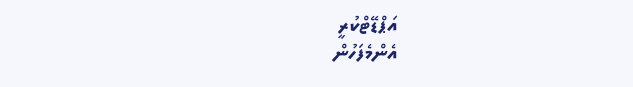އަޕްޑޭޓްކުރީ
އެންމެފަހުން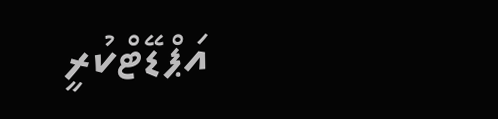އަޕްޑޭޓްކުރީ